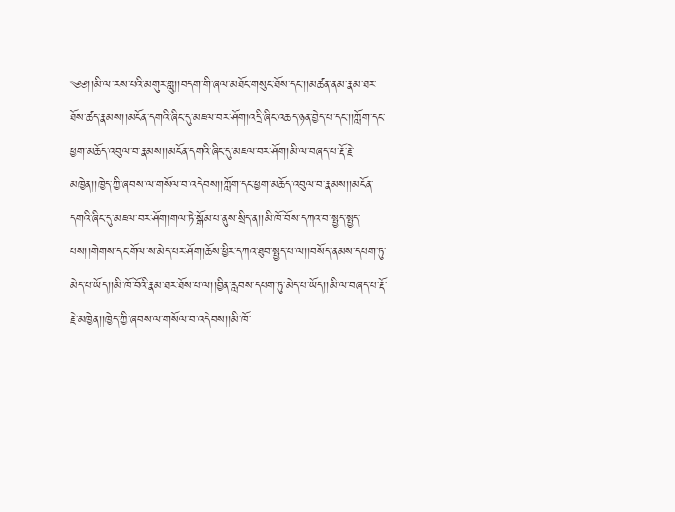༄༅།།མི་ལ་རས་པའི་མགུར་གླུ།།བདག་གི་ཞལ་མཐོང་གསུང་ཐོས་དང་།།མཚན་ནམ་རྣམ་ཐར་ཐོས་ཚད་རྣམས།།མངོན་དགའི་ཞིང་དུ་མཇལ་བར་ཤོག།འདྲི་ཞིང་འཆད་ཉན་བྱེད་པ་དང་།།ཀློག་དང་ཕྱག་མཆོད་འབུལ་བ་རྣམས།།མངོན་དགའི་ཞིང་དུ་མཇལ་བར་ཤོག།མི་ལ་བཞད་པ་རྡོ་རྗེ་མཁྱེན།།ཁྱེད་ཀྱི་ཞབས་ལ་གསོལ་བ་འདེབས།།ཀློག་དང་ཕྱག་མཆོད་འབུལ་བ་རྣམས།།མངོན་དགའི་ཞིང་དུ་མཇལ་བར་ཤོག།གལ་ཏེ་སྒོམ་པ་ནུས་སྲིད་ན།།མི་ཁོ་བོས་དཀའ་བ་སྤྱད་སྤྱད་པས།།གེགས་དང་གོལ་ས་མེད་པར་ཤོག།ཆོས་ཕྱིར་དཀའ་ཐུབ་སྤྱད་པ་ལ།།བསོད་ནམས་དཔག་ཏུ་མེད་པ་ཡོད།།མི་ཁོ་བོའི་རྣམ་ཐར་ཐོས་པ་ལ།།བྱིན་རླབས་དཔག་ཏུ་མེད་པ་ཡོད།།མི་ལ་བཞད་པ་རྡོ་རྗེ་མཁྱེན།།ཁྱེད་ཀྱི་ཞབས་ལ་གསོལ་བ་འདེབས།།མི་ཁོ་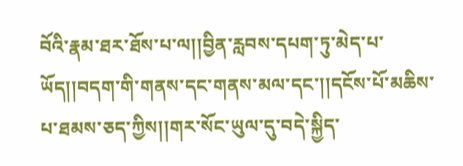བོའི་རྣམ་ཐར་ཐོས་པ་ལ།།བྱིན་རླབས་དཔག་ཏུ་མེད་པ་ཡོད།།བདག་གི་གནས་དང་གནས་མལ་དང་།།དངོས་པོ་མཆིས་པ་ཐམས་ཅད་ཀྱིས།།གར་སོང་ཡུལ་དུ་བདེ་སྐྱིད་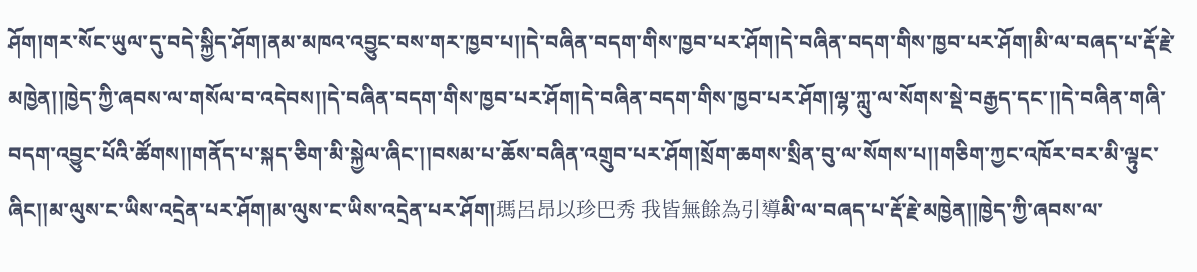ཤོག།གར་སོང་ཡུལ་དུ་བདེ་སྐྱིད་ཤོག།ནམ་མཁའ་འབྱུང་བས་གར་ཁྱབ་པ།།དེ་བཞིན་བདག་གིས་ཁྱབ་པར་ཤོག།དེ་བཞིན་བདག་གིས་ཁྱབ་པར་ཤོག།མི་ལ་བཞད་པ་རྡོ་རྗེ་མཁྱེན།།ཁྱེད་ཀྱི་ཞབས་ལ་གསོལ་བ་འདེབས།།དེ་བཞིན་བདག་གིས་ཁྱབ་པར་ཤོག།དེ་བཞིན་བདག་གིས་ཁྱབ་པར་ཤོག།ལྷ་ཀླུ་ལ་སོགས་སྡེ་བརྒྱད་དང་།།དེ་བཞིན་གཞི་བདག་འབྱུང་པོའི་ཚོགས།།གནོད་པ་སྐད་ཅིག་མི་སྐྱེལ་ཞིང་།།བསམ་པ་ཆོས་བཞིན་འགྲུབ་པར་ཤོག།སྲོག་ཆགས་སྲིན་བུ་ལ་སོགས་པ།།གཅིག་ཀྱང་འཁོར་བར་མི་ལྟུང་ཞིང།།མ་ལུས་ང་ཡིས་འདྲེན་པར་ཤོག།མ་ལུས་ང་ཡིས་འདྲེན་པར་ཤོག།瑪呂昂以珍巴秀 我皆無餘為引導མི་ལ་བཞད་པ་རྡོ་རྗེ་མཁྱེན།།ཁྱེད་ཀྱི་ཞབས་ལ་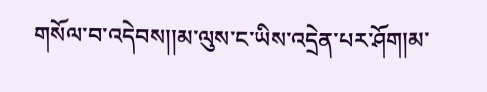གསོལ་བ་འདེབས།།མ་ལུས་ང་ཡིས་འདྲེན་པར་ཤོག།མ་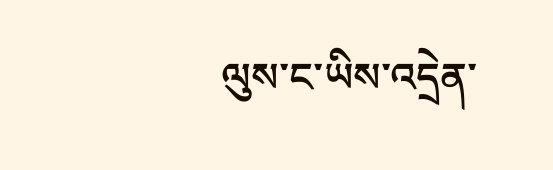ལུས་ང་ཡིས་འདྲེན་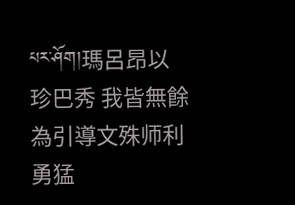པར་ཤོག།瑪呂昂以珍巴秀 我皆無餘為引導文殊师利勇猛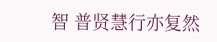智 普贤慧行亦复然